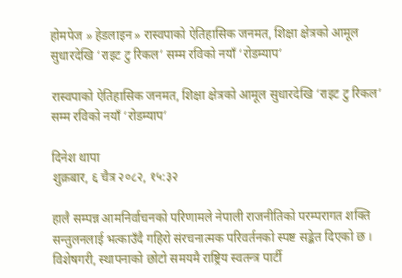होमपेज » हेडलाइन » रास्वपाको ऐतिहासिक जनमत, शिक्षा क्षेत्रको आमूल सुधारदेखि ‘राइट टु रिकल’ सम्म रविको नयाँ ‘रोडम्याप’

रास्वपाको ऐतिहासिक जनमत, शिक्षा क्षेत्रको आमूल सुधारदेखि ‘राइट टु रिकल’ सम्म रविको नयाँ ‘रोडम्याप’

दिनेश थापा
शुक्रबार, ६ चैत्र २०८२, १५:३२

हालै सम्पन्न आमनिर्वाचनको परिणामले नेपाली राजनीतिको परम्परागत शक्ति सन्तुलनलाई भत्काउँदै गहिरो संरचनात्मक परिवर्तनको स्पष्ट सङ्केत दिएको छ । विशेषगरी, स्थापनाको छोटो समयमै राष्ट्रिय स्वतन्त्र पार्टी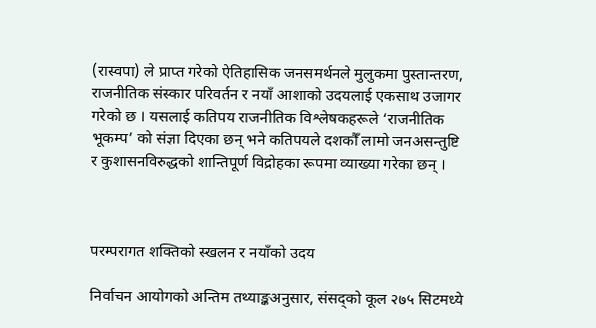(रास्वपा) ले प्राप्त गरेको ऐतिहासिक जनसमर्थनले मुलुकमा पुस्तान्तरण, राजनीतिक संस्कार परिवर्तन र नयाँ आशाको उदयलाई एकसाथ उजागर गरेको छ । यसलाई कतिपय राजनीतिक विश्लेषकहरूले ‘राजनीतिक भूकम्प’ को संज्ञा दिएका छन् भने कतिपयले दशकौँ लामो जनअसन्तुष्टि र कुशासनविरुद्धको शान्तिपूर्ण विद्रोहका रूपमा व्याख्या गरेका छन् ।



परम्परागत शक्तिको स्खलन र नयाँको उदय

निर्वाचन आयोगको अन्तिम तथ्याङ्कअनुसार, संसद्को कूल २७५ सिटमध्ये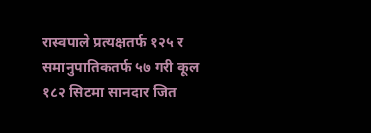रास्वपाले प्रत्यक्षतर्फ १२५ र समानुपातिकतर्फ ५७ गरी कूल १८२ सिटमा सानदार जित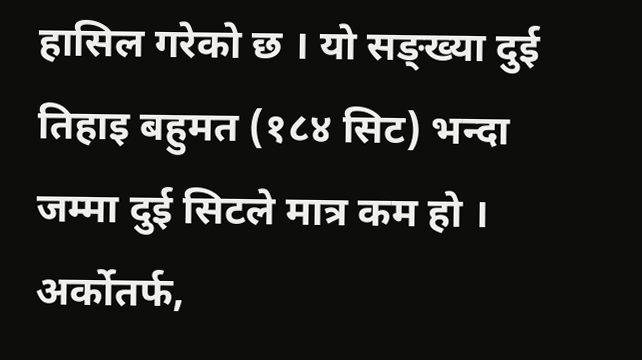हासिल गरेको छ । यो सङ्ख्या दुई तिहाइ बहुमत (१८४ सिट) भन्दा जम्मा दुई सिटले मात्र कम हो । अर्कोतर्फ,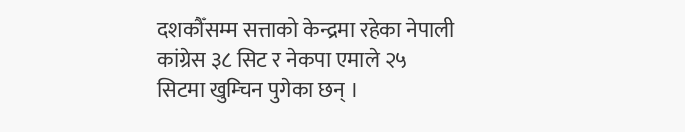दशकौँसम्म सत्ताको केन्द्रमा रहेका नेपाली कांग्रेस ३८ सिट र नेकपा एमाले २५ सिटमा खुम्चिन पुगेका छन् ।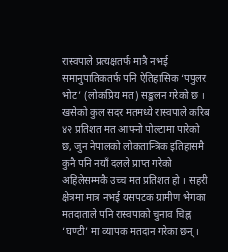रास्वपाले प्रत्यक्षतर्फ मात्रै नभई समानुपातिकतर्फ पनि ऐतिहासिक ‘पपुलर भोट’ (लोकप्रिय मत) सङ्कलन गरेको छ । खसेको कुल सदर मतमध्ये रास्वपाले करिब ४२ प्रतिशत मत आफ्नो पोल्टामा पारेको छ, जुन नेपालको लोकतान्त्रिक इतिहासमै कुनै पनि नयाँ दलले प्राप्त गरेको अहिलेसम्मकै उच्च मत प्रतिशत हो । सहरी क्षेत्रमा मात्र नभई यसपटक ग्रामीण भेगका मतदाताले पनि रास्वपाको चुनाव चिह्न ‘घण्टी’ मा व्यापक मतदान गरेका छन् ।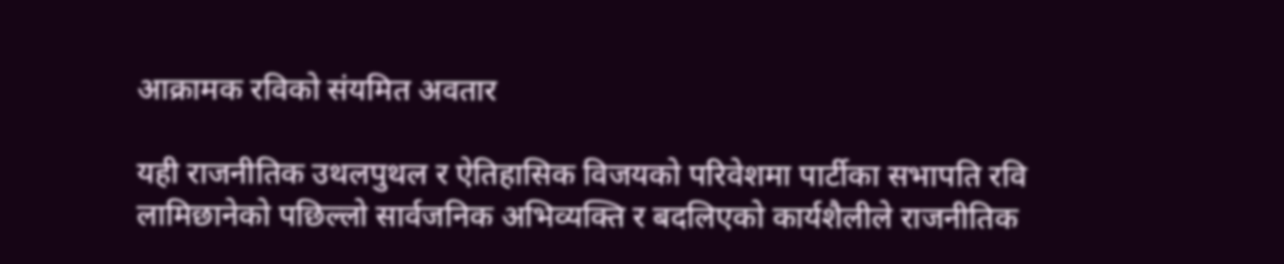आक्रामक रविको संयमित अवतार

यही राजनीतिक उथलपुथल र ऐतिहासिक विजयको परिवेशमा पार्टीका सभापति रवि लामिछानेको पछिल्लो सार्वजनिक अभिव्यक्ति र बदलिएको कार्यशैलीले राजनीतिक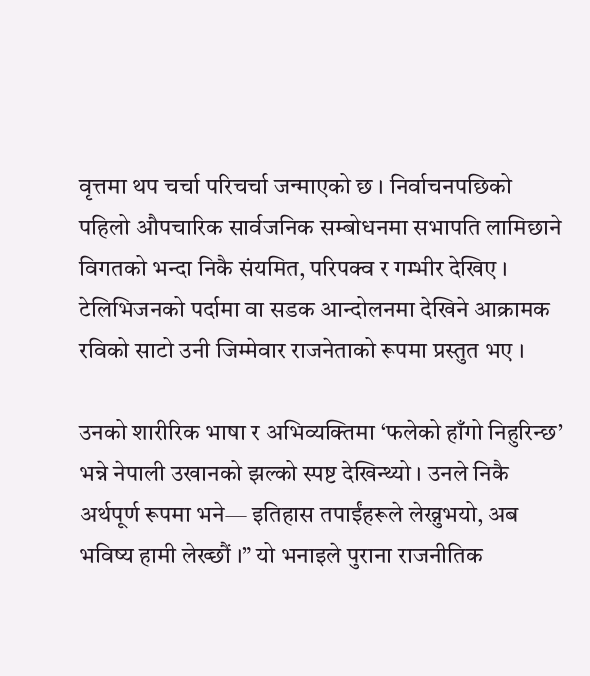वृत्तमा थप चर्चा परिचर्चा जन्माएको छ । निर्वाचनपछिको पहिलो औपचारिक सार्वजनिक सम्बोधनमा सभापति लामिछाने विगतको भन्दा निकै संयमित, परिपक्व र गम्भीर देखिए । टेलिभिजनको पर्दामा वा सडक आन्दोलनमा देखिने आक्रामक रविको साटो उनी जिम्मेवार राजनेताको रूपमा प्रस्तुत भए ।

उनको शारीरिक भाषा र अभिव्यक्तिमा ‘फलेको हाँगो निहुरिन्छ’ भन्ने नेपाली उखानको झल्को स्पष्ट देखिन्थ्यो । उनले निकै अर्थपूर्ण रूपमा भने— इतिहास तपाईंहरूले लेख्नुभयो, अब भविष्य हामी लेख्छौं ।” यो भनाइले पुराना राजनीतिक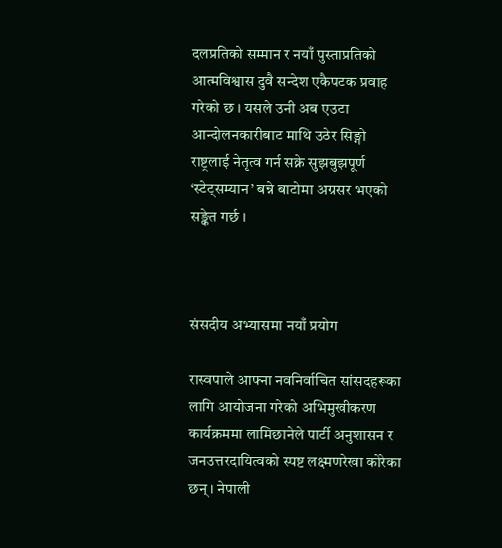दलप्रतिको सम्मान र नयाँ पुस्ताप्रतिको आत्मविश्वास दुवै सन्देश एकैपटक प्रवाह गरेको छ । यसले उनी अब एउटा आन्दोलनकारीबाट माथि उठेर सिङ्गो राष्ट्रलाई नेतृत्व गर्न सक्ने सुझबुझपूर्ण ‘स्टेट्सम्यान’ बन्ने बाटोमा अग्रसर भएको सङ्केत गर्छ ।



संसदीय अभ्यासमा नयाँ प्रयोग

रास्वपाले आफ्ना नवनिर्वाचित सांसदहरूका लागि आयोजना गरेको अभिमुखीकरण कार्यक्रममा लामिछानेले पार्टी अनुशासन र जनउत्तरदायित्वको स्पष्ट लक्ष्मणरेखा कोरेका छन् । नेपाली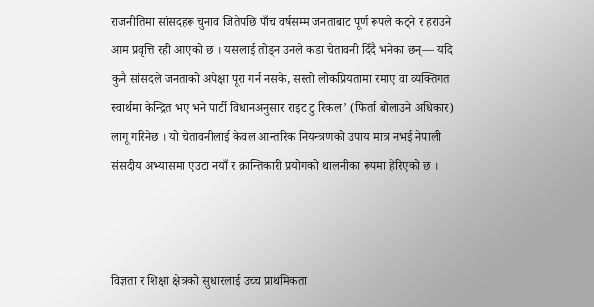राजनीतिमा सांसदहरू चुनाव जितेपछि पाँच वर्षसम्म जनताबाट पूर्ण रूपले कट्ने र हराउने आम प्रवृत्ति रही आएको छ । यसलाई तोड्न उनले कडा चेतावनी दिँदै भनेका छन्— यदि कुनै सांसदले जनताको अपेक्षा पूरा गर्न नसके, सस्तो लोकप्रियतामा रमाए वा व्यक्तिगत स्वार्थमा केन्द्रित भए भने पार्टी विधानअनुसार राइट टु रिकल’ (फिर्ता बोलाउने अधिकार) लागू गरिनेछ । यो चेतावनीलाई केवल आन्तरिक नियन्त्रणको उपाय मात्र नभई नेपाली संसदीय अभ्यासमा एउटा नयाँ र क्रान्तिकारी प्रयोगको थालनीका रूपमा हेरिएको छ ।



विज्ञता र शिक्षा क्षेत्रको सुधारलाई उच्च प्राथमिकता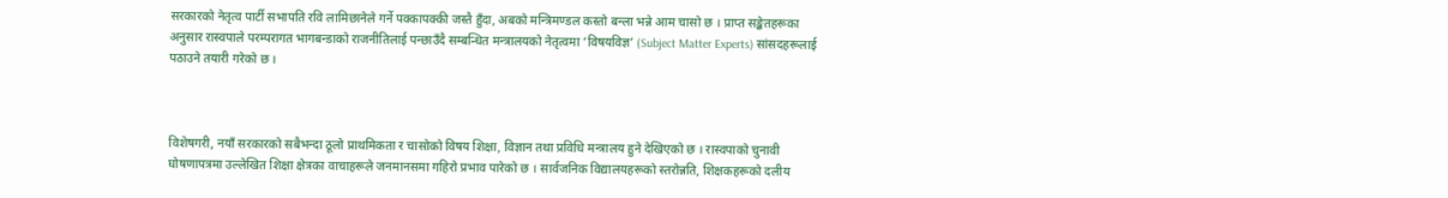सरकारको नेतृत्व पार्टी सभापति रवि लामिछानेले गर्ने पक्कापक्की जस्तै हुँदा, अबको मन्त्रिमण्डल कस्तो बन्ला भन्ने आम चासो छ । प्राप्त सङ्केतहरूका अनुसार रास्वपाले परम्परागत भागबन्डाको राजनीतिलाई पन्छाउँदै सम्बन्धित मन्त्रालयको नेतृत्वमा ‘विषयविज्ञ’ (Subject Matter Experts) सांसदहरूलाई पठाउने तयारी गरेको छ ।



विशेषगरी, नयाँ सरकारको सबैभन्दा ठूलो प्राथमिकता र चासोको विषय शिक्षा, विज्ञान तथा प्रविधि मन्त्रालय हुने देखिएको छ । रास्वपाको चुनावी घोषणापत्रमा उल्लेखित शिक्षा क्षेत्रका वाचाहरूले जनमानसमा गहिरो प्रभाव पारेको छ । सार्वजनिक विद्यालयहरूको स्तरोन्नति, शिक्षकहरूको दलीय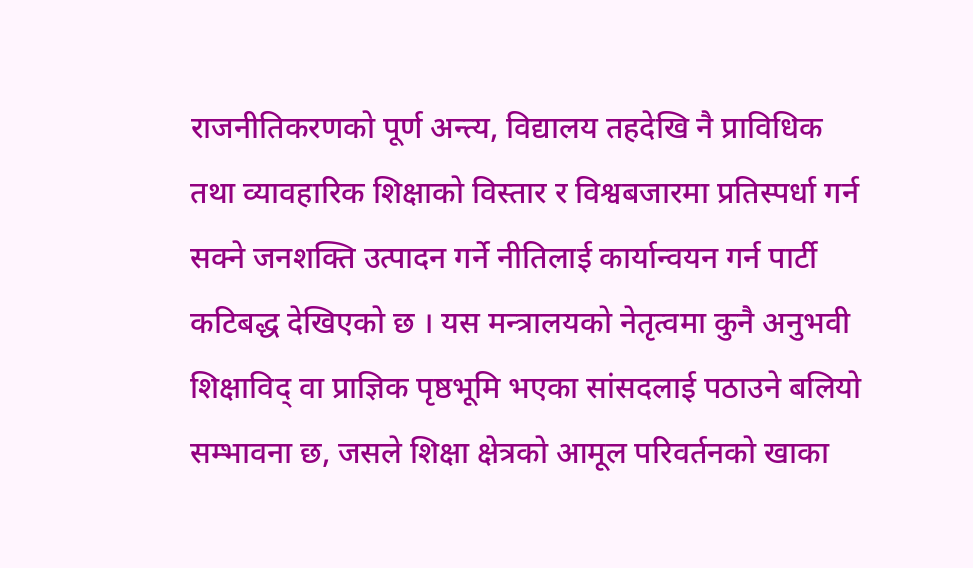राजनीतिकरणको पूर्ण अन्त्य, विद्यालय तहदेखि नै प्राविधिक तथा व्यावहारिक शिक्षाको विस्तार र विश्वबजारमा प्रतिस्पर्धा गर्न सक्ने जनशक्ति उत्पादन गर्ने नीतिलाई कार्यान्वयन गर्न पार्टी कटिबद्ध देखिएको छ । यस मन्त्रालयको नेतृत्वमा कुनै अनुभवी शिक्षाविद् वा प्राज्ञिक पृष्ठभूमि भएका सांसदलाई पठाउने बलियो सम्भावना छ, जसले शिक्षा क्षेत्रको आमूल परिवर्तनको खाका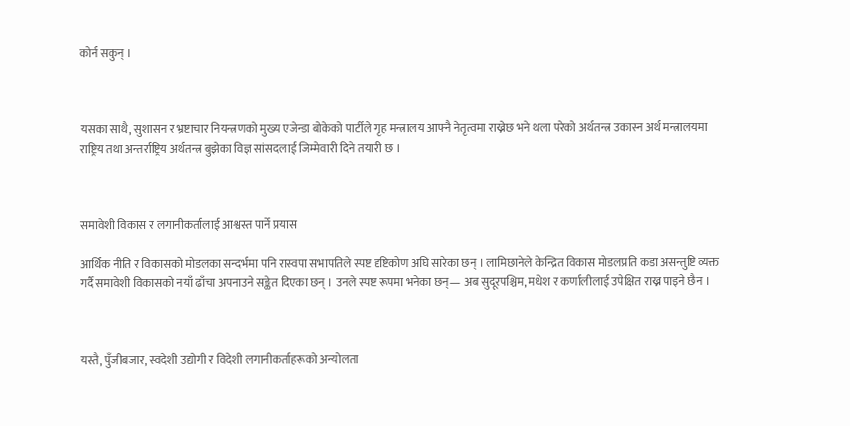कोर्न सकुन् ।



यसका साथै, सुशासन र भ्रष्टाचार नियन्त्रणको मुख्य एजेन्डा बोकेको पार्टीले गृह मन्त्रालय आफ्नै नेतृत्वमा राख्नेछ भने थला परेको अर्थतन्त्र उकास्न अर्थ मन्त्रालयमा राष्ट्रिय तथा अन्तर्राष्ट्रिय अर्थतन्त्र बुझेका विज्ञ सांसदलाई जिम्मेवारी दिने तयारी छ ।



समावेशी विकास र लगानीकर्तालाई आश्वस्त पार्ने प्रयास

आर्थिक नीति र विकासको मोडलका सन्दर्भमा पनि रास्वपा सभापतिले स्पष्ट दृष्टिकोण अघि सारेका छन् । लामिछानेले केन्द्रित विकास मोडलप्रति कडा असन्तुष्टि व्यक्त गर्दै समावेशी विकासको नयाँ ढाँचा अपनाउने सङ्केत दिएका छन् । उनले स्पष्ट रूपमा भनेका छन्— अब सुदूरपश्चिम, मधेश र कर्णालीलाई उपेक्षित राख्न पाइने छैन ।



यस्तै, पुँजीबजार, स्वदेशी उद्योगी र विदेशी लगानीकर्ताहरूको अन्योलता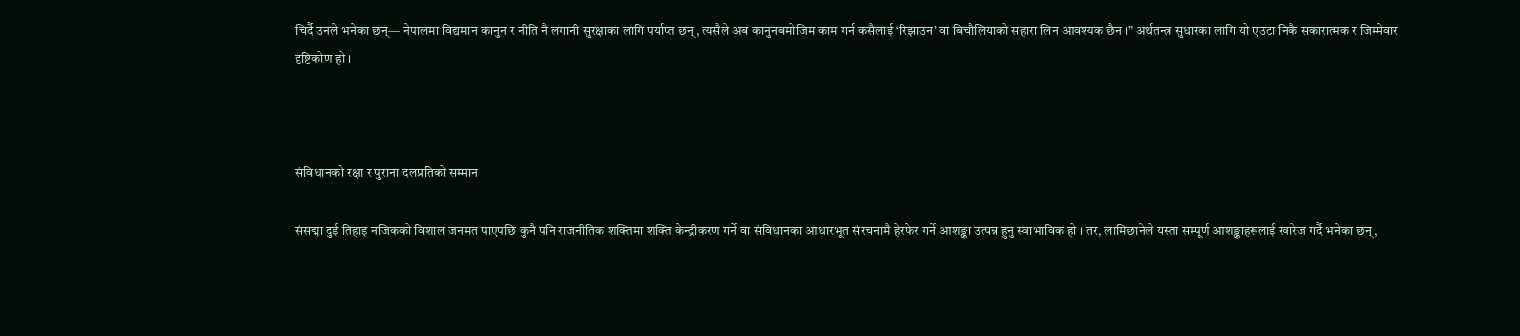चिर्दै उनले भनेका छन्— नेपालमा विद्यमान कानुन र नीति नै लगानी सुरक्षाका लागि पर्याप्त छन्, त्यसैले अब कानुनबमोजिम काम गर्न कसैलाई ‘रिझाउन’ वा बिचौलियाको सहारा लिन आवश्यक छैन ।” अर्थतन्त्र सुधारका लागि यो एउटा निकै सकारात्मक र जिम्मेवार दृष्टिकोण हो ।



संविधानको रक्षा र पुराना दलप्रतिको सम्मान

संसद्मा दुई तिहाइ नजिकको विशाल जनमत पाएपछि कुनै पनि राजनीतिक शक्तिमा शक्ति केन्द्रीकरण गर्ने वा संविधानका आधारभूत संरचनामै हेरफेर गर्ने आशङ्का उत्पन्न हुनु स्वाभाविक हो । तर, लामिछानेले यस्ता सम्पूर्ण आशङ्काहरूलाई खारेज गर्दै भनेका छन्,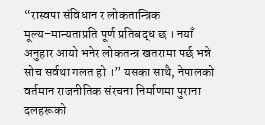“रास्वपा संविधान र लोकतान्त्रिक मूल्य–मान्यताप्रति पूर्ण प्रतिबद्ध छ । नयाँ अनुहार आयो भनेर लोकतन्त्र खतरामा पर्छ भन्ने सोच सर्वथा गलत हो ।” यसका साथै, नेपालको वर्तमान राजनीतिक संरचना निर्माणमा पुराना दलहरूको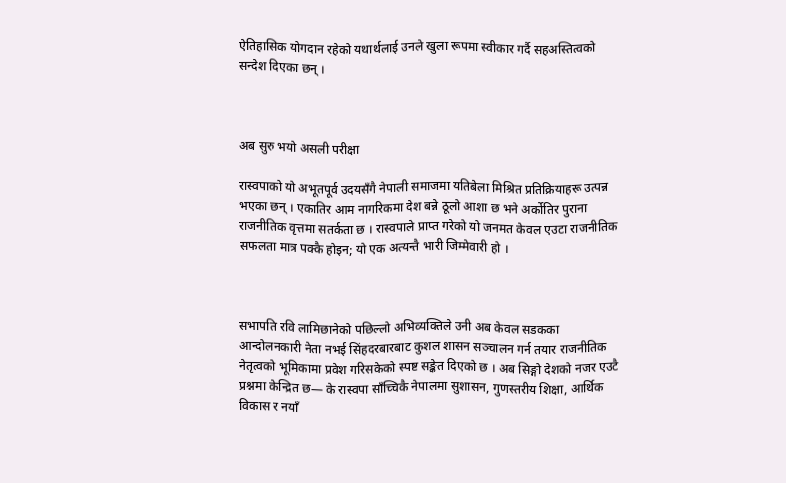ऐतिहासिक योगदान रहेको यथार्थलाई उनले खुला रूपमा स्वीकार गर्दै सहअस्तित्वको सन्देश दिएका छन् ।



अब सुरु भयो असली परीक्षा

रास्वपाको यो अभूतपूर्व उदयसँगै नेपाली समाजमा यतिबेला मिश्रित प्रतिक्रियाहरू उत्पन्न भएका छन् । एकातिर आम नागरिकमा देश बन्ने ठूलो आशा छ भने अर्कोतिर पुराना राजनीतिक वृत्तमा सतर्कता छ । रास्वपाले प्राप्त गरेको यो जनमत केवल एउटा राजनीतिक सफलता मात्र पक्कै होइन; यो एक अत्यन्तै भारी जिम्मेवारी हो ।



सभापति रवि लामिछानेको पछिल्लो अभिव्यक्तिले उनी अब केवल सडकका आन्दोलनकारी नेता नभई सिंहदरबारबाट कुशल शासन सञ्चालन गर्न तयार राजनीतिक नेतृत्वको भूमिकामा प्रवेश गरिसकेको स्पष्ट सङ्केत दिएको छ । अब सिङ्गो देशको नजर एउटै प्रश्नमा केन्द्रित छ— के रास्वपा साँच्चिकै नेपालमा सुशासन, गुणस्तरीय शिक्षा, आर्थिक विकास र नयाँ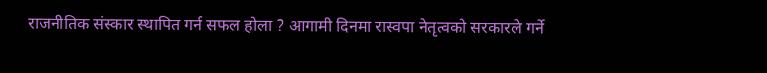राजनीतिक संस्कार स्थापित गर्न सफल होला ? आगामी दिनमा रास्वपा नेतृत्वको सरकारले गर्ने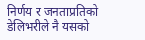निर्णय र जनताप्रतिको डेलिभरीले नै यसको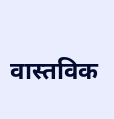वास्तविक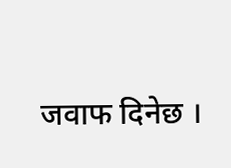जवाफ दिनेछ ।